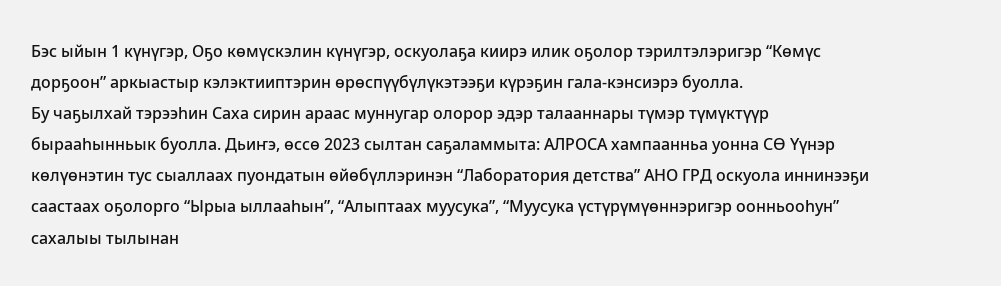Бэс ыйын 1 күнүгэр, Оҕо көмүскэлин күнүгэр, оскуолаҕа киирэ илик оҕолор тэрилтэлэригэр “Көмүс дорҕоон” аркыастыр кэлэктииптэрин өрөспүүбүлүкэтээҕи күрэҕин гала-кэнсиэрэ буолла.
Бу чаҕылхай тэрээһин Саха сирин араас муннугар олорор эдэр талааннары түмэр түмүктүүр бырааһынньык буолла. Дьиҥэ, өссө 2023 сылтан саҕаламмыта: АЛРОСА хампаанньа уонна СӨ Үүнэр көлүөнэтин тус сыаллаах пуондатын өйөбүллэринэн “Лаборатория детства” АНО ГРД оскуола иннинээҕи саастаах оҕолорго “Ырыа ыллааһын”, “Алыптаах муусука”, “Муусука үстүрүмүөннэригэр оонньооһун” сахалыы тылынан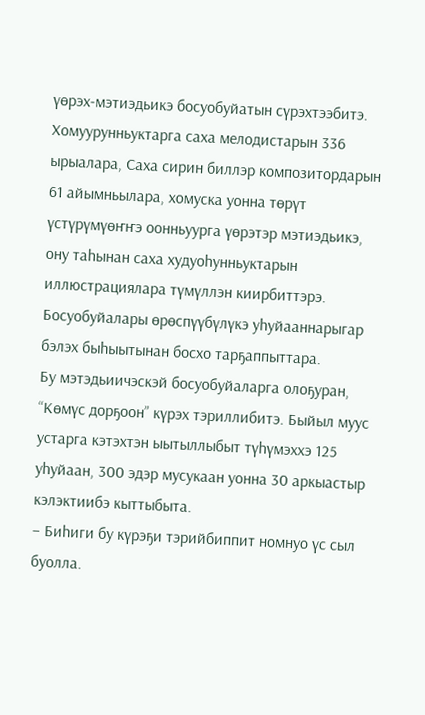үөрэх-мэтиэдьикэ босуобуйатын сүрэхтээбитэ. Хомуурунньуктарга саха мелодистарын 336 ырыалара, Саха сирин биллэр композитордарын 61 айымньылара, хомуска уонна төрүт үстүрүмүөҥҥэ оонньуурга үөрэтэр мэтиэдьикэ, ону таһынан саха худуоһунньуктарын иллюстрациялара түмүллэн киирбиттэрэ. Босуобуйалары өрөспүүбүлүкэ уһуйааннарыгар бэлэх быһыытынан босхо тарҕаппыттара.
Бу мэтэдьиичэскэй босуобуйаларга олоҕуран, “Көмүс дорҕоон” күрэх тэриллибитэ. Быйыл муус устарга кэтэхтэн ыытыллыбыт түһүмэххэ 125 уһуйаан, 300 эдэр мусукаан уонна 30 аркыастыр кэлэктиибэ кыттыбыта.
– Биһиги бу күрэҕи тэрийбиппит номнуо үс сыл буолла.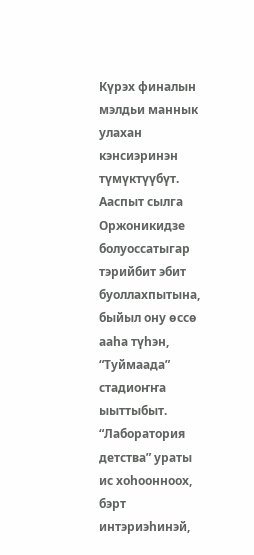Күрэх финалын мэлдьи маннык улахан кэнсиэринэн түмүктүүбүт. Ааспыт сылга Оржоникидзе болуоссатыгар тэрийбит эбит буоллахпытына, быйыл ону өссө ааһа түһэн, “Туймаада” стадиоҥҥа ыыттыбыт. “Лаборатория детства” ураты ис хоһоонноох, бэрт интэриэһинэй,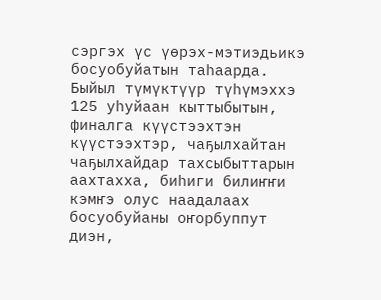сэргэх үс үөрэх-мэтиэдьикэ босуобуйатын таһаарда. Быйыл түмүктүүр түһүмэххэ 125 уһуйаан кыттыбытын, финалга күүстээхтэн күүстээхтэр, чаҕылхайтан чаҕылхайдар тахсыбыттарын аахтахха, биһиги билиҥҥи кэмҥэ олус наадалаах босуобуйаны оҥорбуппут диэн,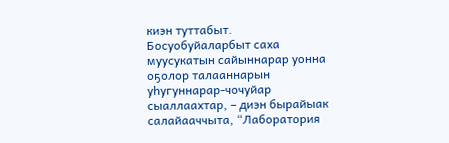киэн туттабыт. Босуобуйаларбыт саха муусукатын сайыннарар уонна оҕолор талааннарын уһугуннарар-чочуйар сыаллаахтар, – диэн бырайыак салайааччыта, “Лаборатория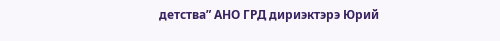детства” АНО ГРД дириэктэрэ Юрий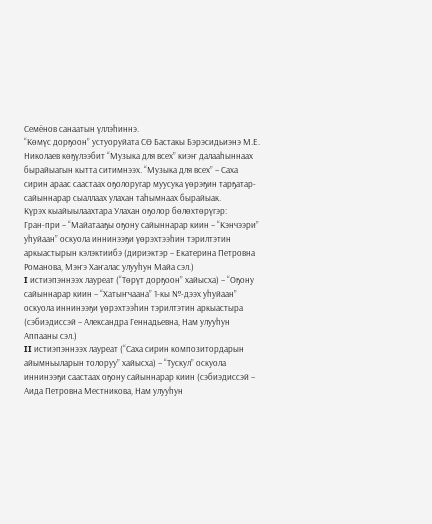Семёнов санаатын үллэһиннэ.
“Көмүс дорҕоон” устуоруйата СӨ Бастакы Бэрэсидьиэнэ М.Е. Николаев көҕүлээбит “Музыка для всех” киэҥ далааһыннаах бырайыагын кытта ситимнээх. “Музыка для всех” – Саха сирин араас саастаах оҕолоругар муусука үөрэҕин тарҕатар-сайыннарар сыаллаах улахан таһымнаах бырайыак.
Күрэх кыайыылаахтара Улахан оҕолор бөлөхтөрүгэр:
Гран-при – “Майатааҕы оҕону сайыннарар киин – “Кэнчээри” уһуйаан” оскуола иннинээҕи үөрэхтээһин тэрилтэтин аркыастырын кэлэктиибэ (дириэктэр – Екатерина Петровна Романова, Мэҥэ Хаҥалас улууһун Майа сэл.)
I истиэпэннээх лауреат (“Төрүт дорҕоон” хайысха) – “Оҕону сайыннарар киин – “Хатыҥчаана” 1-кы №-дээх уһуйаан” оскуола иннинээҕи үөрэхтээһин тэрилтэтин аркыастыра (сэбиэдиссэй – Александра Геннадьевна, Нам улууһун Аппааны сэл.)
II истиэпэннээх лауреат (“Саха сирин композитордарын айымньыларын толоруу” хайысха) – “Тускул” оскуола иннинээҕи саастаах оҕону сайыннарар киин (сэбиэдиссэй – Аида Петровна Местникова, Нам улууһун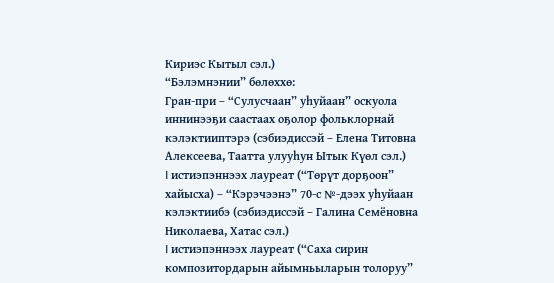Кириэс Кытыл сэл.)
“Бэлэмнэнии” бөлөххө:
Гран-при – “Сулусчаан” уһуйаан” оскуола иннинээҕи саастаах оҕолор фольклорнай кэлэктииптэрэ (сэбиэдиссэй – Елена Титовна Алексеева, Таатта улууһун Ытык Күөл сэл.)
I истиэпэннээх лауреат (“Төрүт дорҕоон” хайысха) – “Кэрэчээнэ” 70-с №-дээх уһуйаан кэлэктиибэ (сэбиэдиссэй – Галина Семёновна Николаева, Хатас сэл.)
I истиэпэннээх лауреат (“Саха сирин композитордарын айымньыларын толоруу”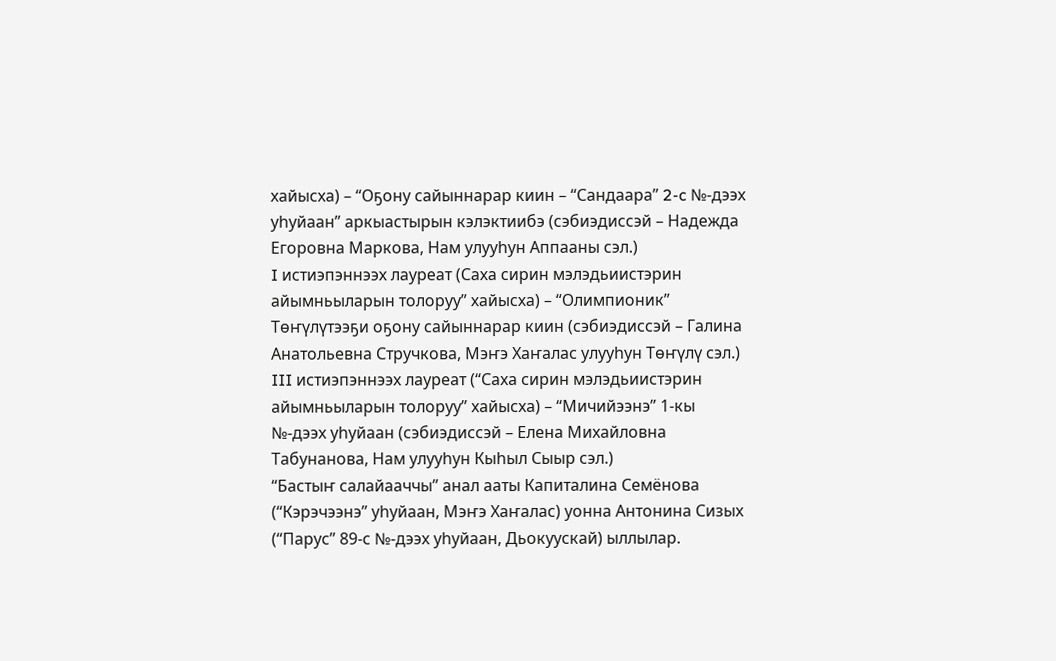хайысха) – “Оҕону сайыннарар киин – “Сандаара” 2-c №-дээх уһуйаан” аркыастырын кэлэктиибэ (сэбиэдиссэй – Надежда Егоровна Маркова, Нам улууһун Аппааны сэл.)
I истиэпэннээх лауреат (Саха сирин мэлэдьиистэрин айымньыларын толоруу” хайысха) – “Олимпионик” Төҥүлүтээҕи оҕону сайыннарар киин (сэбиэдиссэй – Галина Анатольевна Стручкова, Мэҥэ Хаҥалас улууһун Төҥүлү сэл.)
III истиэпэннээх лауреат (“Саха сирин мэлэдьиистэрин айымньыларын толоруу” хайысха) – “Мичийээнэ” 1-кы №-дээх уһуйаан (сэбиэдиссэй – Елена Михайловна Табунанова, Нам улууһун Кыһыл Сыыр сэл.)
“Бастыҥ салайааччы” анал ааты Капиталина Семёнова (“Кэрэчээнэ” уһуйаан, Мэҥэ Хаҥалас) уонна Антонина Сизых (“Парус” 89-с №-дээх уһуйаан, Дьокуускай) ыллылар.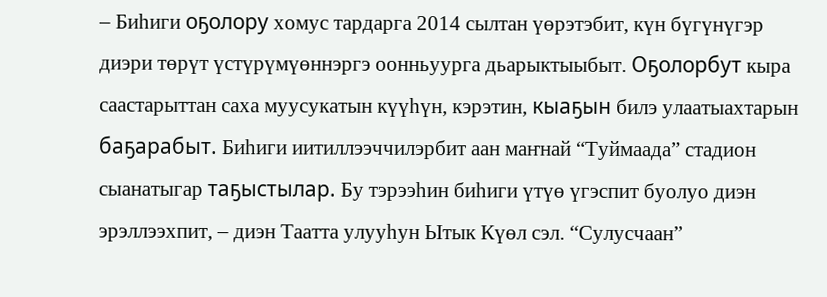– Биһиги оҕолору хомус тардарга 2014 cылтан үөрэтэбит, күн бүгүнүгэр диэри төрүт үстүрүмүөннэргэ оонньуурга дьарыктыыбыт. Оҕолорбут кыра саастарыттан саха муусукатын күүһүн, кэрэтин, кыаҕын билэ улаатыахтарын баҕарабыт. Биһиги иитиллээччилэрбит аан маҥнай “Туймаада” стадион сыанатыгар таҕыстылар. Бу тэрээһин биһиги үтүө үгэспит буолуо диэн эрэллээхпит, – диэн Таатта улууһун Ытык Күөл сэл. “Сулусчаан”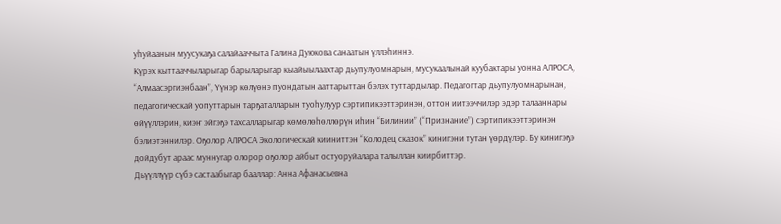уһуйаанын муусукаҕа салайааччыта Галина Дуюкова санаатын үллэһиннэ.
Күрэх кыттааччыларыгар барыларыгар кыайыылаахтар дьупулуомнарын, мусукаалынай куубактары уонна АЛРОСА, “Алмаасэргиэнбаан”, Үүнэр көлүөнэ пуондатын ааттарыттан бэлэх туттардылар. Педагогтар дьупулуомнарынан, педагогическай уопуттарын тарҕаталларын туоһулуур сэртипикээттэринэн, оттон иитээччилэр эдэр талааннары өйүүллэрин, киэҥ эйгэҕэ тахсалларыгар көмөлөһөллөрүн иһин “Билинии” (“Признание”) сэртипикээттэринэн бэлиэтэннилэр. Оҕолор АЛРОСА Экологическай кииниттэн “Колодец сказок” кинигэни тутан үөрдүлэр. Бу кинигэҕэ дойдубут араас муннугар олорор оҕолор айбыт остуоруйалара талыллан киирбиттэр.
Дьүүллүүр сүбэ састаабыгар бааллар: Анна Афанасьевна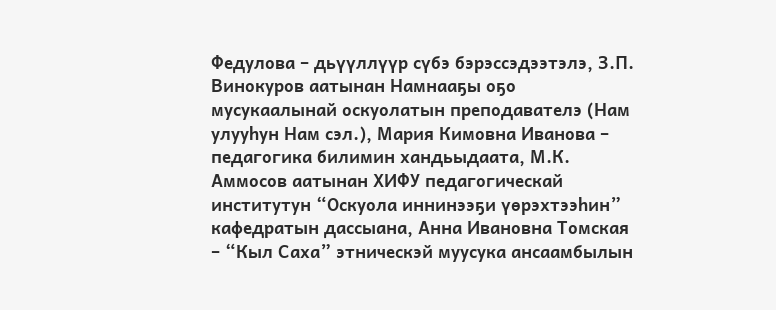Федулова – дьүүллүүр сүбэ бэрэссэдээтэлэ, З.П. Винокуров аатынан Намнааҕы оҕо мусукаалынай оскуолатын преподавателэ (Нам улууһун Нам сэл.), Мария Кимовна Иванова – педагогика билимин хандьыдаата, М.К. Аммосов аатынан ХИФУ педагогическай институтун “Оскуола иннинээҕи үөрэхтээһин” кафедратын дассыана, Анна Ивановна Томская – “Кыл Саха” этническэй муусука ансаамбылын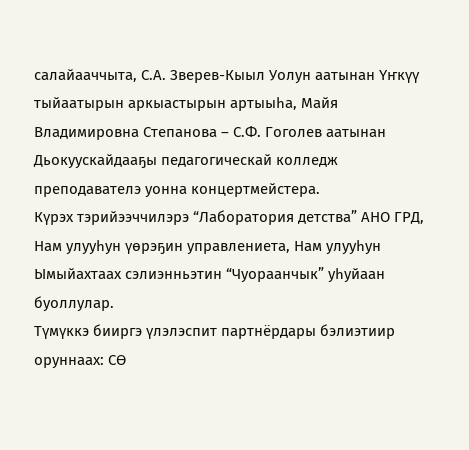салайааччыта, С.А. Зверев-Кыыл Уолун аатынан Үҥкүү тыйаатырын аркыастырын артыыһа, Майя Владимировна Степанова – С.Ф. Гоголев аатынан Дьокуускайдааҕы педагогическай колледж преподавателэ уонна концертмейстера.
Күрэх тэрийээччилэрэ “Лаборатория детства” АНО ГРД, Нам улууһун үөрэҕин управлениета, Нам улууһун Ымыйахтаах сэлиэнньэтин “Чуораанчык” уһуйаан буоллулар.
Түмүккэ бииргэ үлэлэспит партнёрдары бэлиэтиир оруннаах: СӨ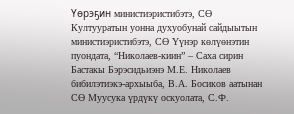Үөрэҕин министиэристибэтэ, СӨ Култууратын уонна духуобунай сайдыытын министиэристибэтэ, СӨ Үүнэр көлүөнэтин пуондата, “Николаев-киин” – Саха сирин Бастакы Бэрэсидьиэнэ М.Е. Николаев бибилэтиэкэ-архыыба, В.А. Босиков аатынан СӨ Муусука үрдүкү оскуолата, С.Ф.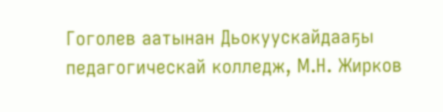Гоголев аатынан Дьокуускайдааҕы педагогическай колледж, М.Н. Жирков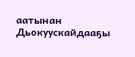аатынан Дьокуускайдааҕы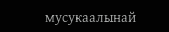мусукаалынай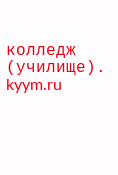колледж (училище).
kyym.ru